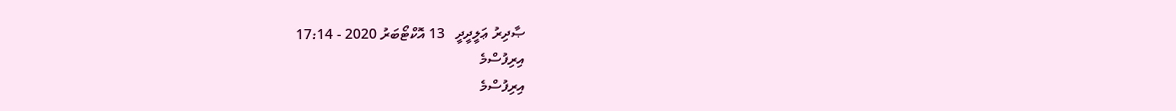ޞާދިރު ޢަލީދީދީ   13 އޮކްޓޯބަރު 2020 - 17:14
އިރިފުސްމެ
އިރިފުސްމެ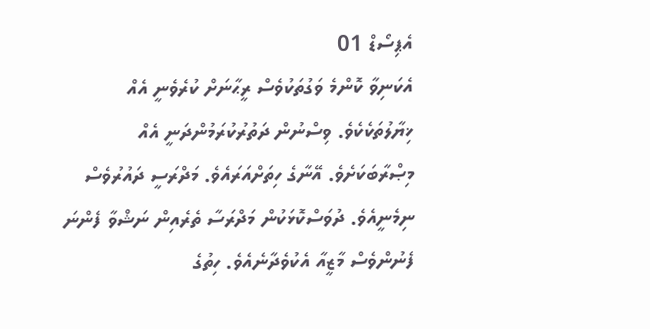އެޕިސޯޑް 01
އެކަނިވާ ކޮންމެ ވަގުތަކުވެސް ރީޙާނަށް ކުރެވެނީ އެއް ޚިޔާލުތަކެކެވެ. ވިސްނުން ދަތުރުކުރަމުންދަނީ އެއް މިޞްރާބަކަށެވެ. އޭނާގެ ހިތަށްއަރައެވެ. މަދްރަސީ ދައުރުވެސް ނިމެނީއެވެ. ދުވަސްކޮޅަކުން މަދްރަސާ ތެރެއިން ނަޝްވާ ފެންނަ ފެނުންވެސް މާޒީއާ އެކުވެދާނެއެވެ. ހިތުގެ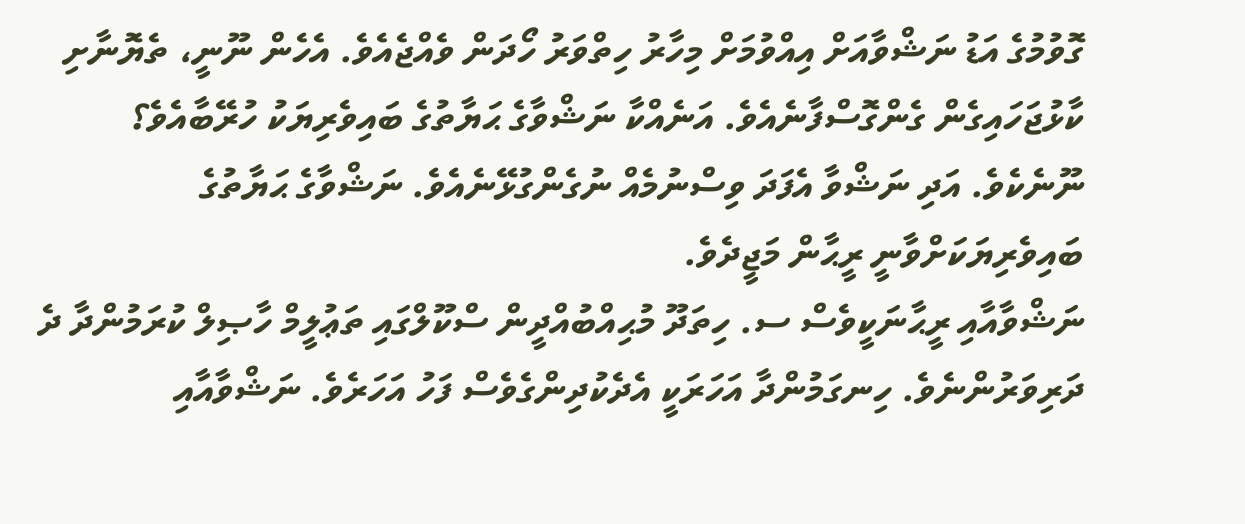ގޮވުމުގެ އަޑު ނަޝްވާއަށް އިއްވުމަށް މިހާރު ހިތްވަރު ހޯދަން ވެއްޖެއެވެ. އެހެން ނޫނީ، ތެޔޮނާށި ކާޅުޖަހައިގެން ގެންގޮސްފާނެއެވެ. އަނެއްކާ ނަޝްވާގެ ޙަޔާތުގެ ބައިވެރިޔަކު ހުރޭބާއެވެ؟ ނޫނެކެވެ. އަދި ނަޝްވާ އެފަދަ ވިސްނުމެއް ނުގެންގުޅޭނެއެވެ. ނަޝްވާގެ ޙަޔާތުގެ ބައިވެރިޔަކަށްވާނީ ރީޙާން މަޖީދެވެ.
ނަޝްވާއާއި ރީޙާނަކީވެސް ސ. ހިތަދޫ މުޙިއްބުއްދީން ސްކޫލްގައި ތަޢުލީމް ހާޞިލް ކުރަމުންދާ ދެ ދަރިވަރުންނެވެ. ހިނގަމުންދާ އަހަރަކީ އެދެކުދިންގެވެސް ފަހު އަހަރެވެ. ނަޝްވާއާއި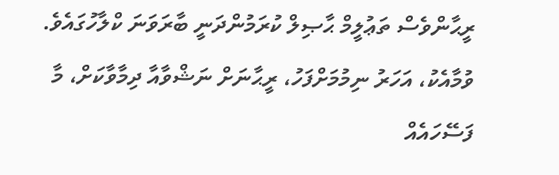ރީޙާންވެސް ތަޢުލީމް ޙާޞިލް ކުރަމުންދަނީ ބާރަވަނަ ކްލާހުގައެވެ. ވުމާއެކު، އަހަރު ނިމުމަށްފަހު، ރީޙާނަށް ނަޝްވާއާ ދިމާވާކަށް، މާ ފަސޭހައެއް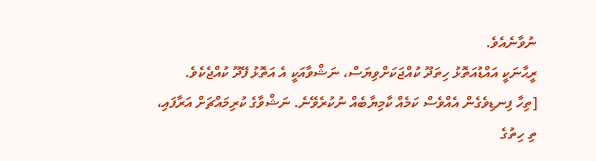ނުވާނެއެވެ.
ރީޙާނަކީ އައްޑުއަތޮޅު ހިތަދޫ ކުއްޖަކަށްވިޔަސް، ނަޝްވާއަކީ އެ އަތޮޅު ފޭދޫ ކުއްޖެކެވެ.
[ތިހާ ފިނޑިވެގެން އެއްވެސް ކަމެއް ކާމިޔާބެއް ނުކުރެވޭނެ. ނަޝްވާގެ ކުރިމައްޗަށް އަރާފައި، ތި ހިތުގެ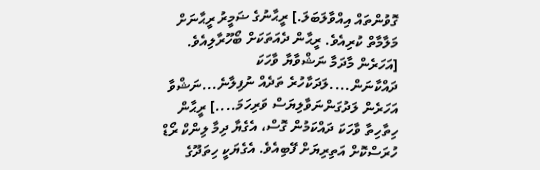ގޮވުންތައް އިއްވާލަބަލަ.] ރީޙާނުގެ ޟަމީރު ރީޙާނަށް މަލާމާތް ކުރިއެވެ. ރީޙާން ދެއަތަކަށް ބޯހޫރާލިއެވެ.
[އަހަރެން މާދަމާ ނަޝްވާޔާ ވާހަކަ ދައްކާނަން....ލަދަކާހުރެ ތަދެއް ނުފިލާނެ...ނަޝްވާ އަހަރެން ލަދުގަންނަވާލިޔަސް ވަރިހަމަ....] ރީޙާން ހިތާހިތާ ވާހަކަ ދައްކަމުން ގޮސް، އެގެޔާ ދިމާ ލިންކް ރޯޑް ހުރަސްކޮށް އަތިރިޔަށް ފޭބިއެވެ. އެގެޔަކީ ހިތަދޫގެ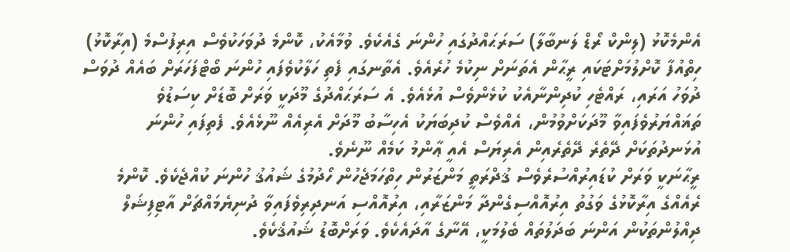އެންމެކޮޅު (ލިންކް ރޯޑް ލަނބާލާ) ސަރަޙައްދުގައި ހުންނަ ގެއެކެވެ. ވުމާއެކު، ކޮންމެ ދުވަހަކުވެސް އިރިފުސްމެ (އިރާކޮޅު) ހިތްއުފާ ކޮށްލުމަށްޓަކައި ރީޙާން އެތަނަށް ނިކުމެ ހުރެއެވެ. އެތާނގައި ފެތި ހަލާކުވެފައި ހުންނަ ބޯޓްފަހަރަށް ބައެއް ދުވަސް ދުވަހު އަރައި، ރައްޓެހި ކުދިންނާއެކު ކުޅެންވެސް އުޅެއެވެ. އެ ސަރަޙައްދުގެ މޫދަކީ ވަރަށް ބޮޑަށް ކިސަޑުވެ ތަޣައްޔަރުވެފައިވާ މޫދަކަށްވުމުން، އެއްވެސް ކުދިބަޔަކު އެހިސާބު މޫދަށް އެރިއެއް ނޫޅެއެވެ. ފެތިފައި ހުންނަ އުޅަނދުތަކަށް ދޭތެރެ ދޭތެރެއިން އެރިޔަސް އެއީ ޢާންމު ކަމެއް ނޫނެވެ.
ރީޙާނަކީ ވަރަށް ކުޑައިރުއްސުރެވެސް ޤުދްރަތީ މަންޒަރުން ހިތްހަމަޖެހުން ހޯދުމުގެ ޝައުޤު ހުންނަ ކުއްޖެކެވެ. ކޮންމެ ރެއެއްގެ އިރާކޮޅުގެ ވަގުތު އިރުއޮއްސިގެންދާ މަންޒަރާއި، އިރުއޮއްސި އަނދިރިވެފައިވާ ދުނިޔެމައްޗަށް އާޓިފިޝަލް ދިއްލުންތަކުން އަންނަ ބަދަލުތައް ބެލުމަކީ، އޭނާގެ އާދައެކެވެ. ވަރަށްބޮޑު ޝައުޤެކެވެ.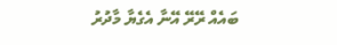ބައެއް ރޭރޭ އޭނާ އެގެޔާ މާދުރު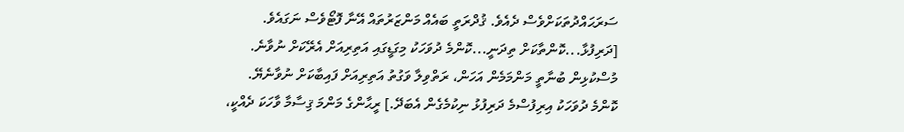ސަރަޙައްދުތަކަށްވެސް ދެއެވެ. ޤުދްރަތީ ބައެއް މަންޒަރުތައް އޭނާ ފޮޓޯވެސް ނަގައެވެ.
[ދަރިފުޅާ...ކޮންތާކަށް ތިދަނީ...ކޮންމެ ދުވަހަކު މިގަޑީގައި އަތިރިއަށް އެރޭކަށް ނުވާނެ. މުސްކުޅިން ބުނާތީ މަންމަމެން އަހަން، ރަތްވިލާ ވަގުތު އަތިރިއަށް ފައިބާކަށް ނުވާނެޔޭ. ކޮންމެ ދުވަހަކު އިރިފުސްމެ ދަރިފުޅު ނިކުމެގެން އެބަދޭ.] ރީޙާންގެ މަންމަ ޤިސާމާ ވާހަކަ ދެއްކީ،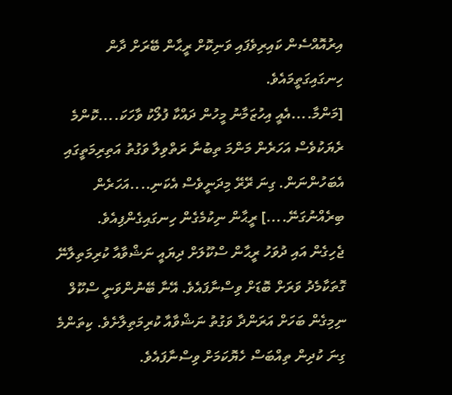އިރުއޮއްސެން ކައިރިވެފައި ވަނިކޮށް ރީޙާން ބޭރަށް ދާން ހިނގައިގަތީމައެވެ.
[މަންމާ....އެއީ އިހުޒަމާނު މީހުން ދައްކާ ފުލޯކު ވާހަކަ....ކޮންމެ ރެޔަކުވެސް އަހަރެން މަންމަ ތިބުނާ ރަތްވިލާ ވަގުތު އަތިރިމަތީގައި އެބަހުންނަން. ގިނަ ރޭރޭ މިދަނީވެސް އެކަނި....އަހަރެން ބިރެއްނުގަނޭ....] ރީޙާން ނިކުމެގެން ހިނގައިގެންފިއެވެ.
ޖެހިގެން އައި ދުވަހު ރީޙާން ސްކޫލަށް ދިޔައީ ނަޝްވާއާ ކުރިމަތިލާނޭ ގޮތަކާމެދު ވަރަށް ބޮޑަށް ވިސްނާފައެވެ. އޭނާ ބޭނުންވަނީ ސްކޫލް ނިމިގެން ބަހަށް އަރަންދާ ވަގުތު ނަޝްވާއާ ކުރިމަތިލާށެވެ. ކިތަންމެ ގިނަ ކުދިން ތިއްބަސް ހެޔޮކަމަށް ވިސްނާފައެވެ.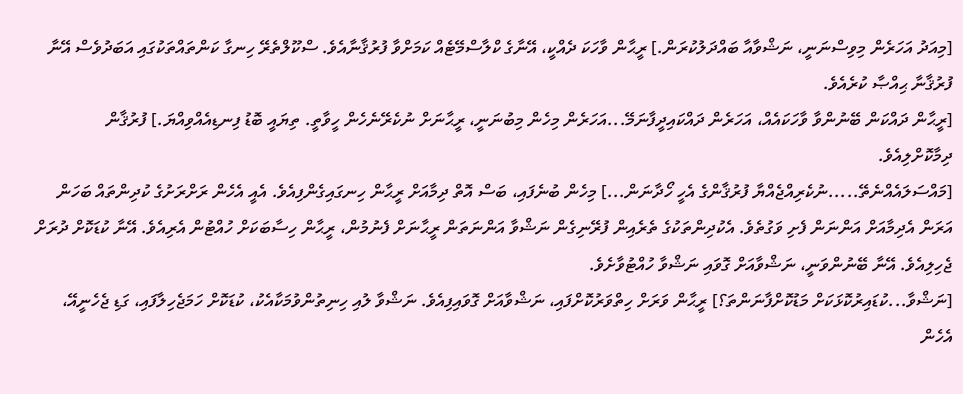[މިއަދު އަހަރެން މިވިސްނަނީ، ނަޝްވާއާ ބައްދަލުކުރަން.] ރީޙާން ވާހަކަ ދެއްކީ، އޭނާގެ ކްލާސްމޭޓެއް ކަމަށްވާ ފުރުޤާނާއެވެ. ސްކޫލްތެރޭ ހިނގާ ކަންތައްތަކުގައި އަބަދުވެސް އޭނާ ފުރުޤާނާ ޙިއްޞާ ކުރެއެވެ.
[ރީޙާން ދައްކަން ބޭނުންވާ ވާހަކައެއް، އަހަރެން ދައްކައިދީފާނަމޭ...އަހަރެން މިހެން މިބުނަނީ، ރީޙާނަށް ނުކެރޭނެހެން ހީވާތީ. ތިޔައީ ބޮޑު ފިނޑިއެއްވިއްޔަ.] ފުރުޤާން ދިމާކޮށްލިއެވެ.
[މައްސަލައެއްނެތޭ.....ނުކެރިއްޖެއްޔާ ފުރުޤާންގެ އެހީ ހޯދާނަން...] މިހެން ބުނެފައި، ބަސް އޮތް ދިމާއަށް ރީޙާން ހިނގައިގެންފިއެވެ. އެއީ އެހެން ރަށްރަށުގެ ކުދިންތައް ބަހަން އަރަން އެދިމާއަށް އަންނަން ފެށި ވަގުތެވެ. އެކުދިންތަކުގެ ތެރެއިން ފުރޭނިގެން ނަޝްވާ އަންނަތަން ރީޙާނަށް ފެނުމުން، ރީޙާން ހިސާބަކަށް ހުއްޓުން އެރިއެވެ. އޭނާ ކުޑަކޮށް ދުރަށް ޖެހިލިއެވެ. އޭނާ ބޭނުންވަނީ، ނަޝްވާއަށް ގޮވައި ނަޝްވާ ހުއްޓުވާށެވެ.
[ނަޝްވާ...ކުޑައިރުކޮޅަކަށް މަޑުކޮށްފާނަންތަ؟] ރީޙާން ވަރަށް ހިތްވަރުކޮށްފައި، ނަޝްވާއަށް ގޮވައިފިއެވެ. ނަޝްވާ ލުއި ހިނިތުންވުމަކާއެކު، ކުޑަކޮށް ހަމަޖެހިލާފައި، ގަޑި ޖެހެނީއޭ، އެހެން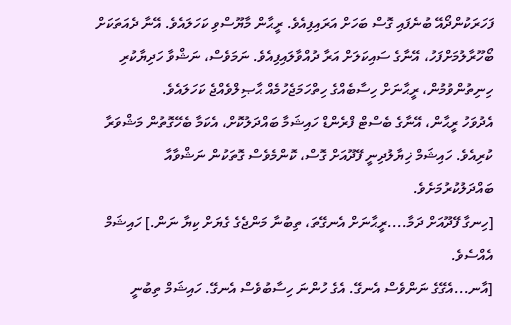ފަހަރަކުންދޯއޭ ބުނެފައި ގޮސް ބަހަށް އަރައިފިއެވެ. ރީޙާން މާޔޫސްވި ކަހަލައެވެ. އޭނާ ދެއަތަކަށް ބޯހޫރާލުމަށްފަހު، އޭނާގެ ސައިކަލަށް އަރާ ދުއްވާލައިފިއެވެ. ނަމަވެސް، ނަޝްވާ ހަދިޔާކުރި ހިނިތުންވުމުން، ރީޙާނަށް ހިސާބެއްގެ ހިތްހަމަޖެހުމެއް ޙާޞިލްވެއްޖެ ކަހަލައެވެ.
އެދުވަހު ރީޙާން، އޭނާގެ ބެސްޓް ފްރެންޑް ހައިޝަމާ ބައްދަލުކޮށް، އެކަމާ ބެހޭގޮތުން މަޝްވަރާ ކުރިއެވެ. ހައިޝަމް ޚިޔާލުދިނީ ފޭދޫއަށް ގޮސް، ކޮންމެވެސް ގޮތަކުން ނަޝްވާއާ ބައްދަލުކުރުމަށެވެ.
[ހިނގާ ފޭދޫއަށް ދަމާ....ރީޙާނަށް އެނގޭތަ، ތިބުނާ މަންޖެގެ ގެޔަށް ކިޔާ ނަން.] ހައިޝަމް އެއްސެވެ.
[އާނ...އެގޭގެ ނަންވެސް އެނގޭ. އެގެ ހުންނަ ހިސާބުވެސް އެނގޭ. ހައިޝަމް ތިބުނީ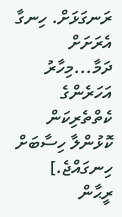ރަނގަޅަށް. ހިނގާ އެރަށަށް ދަމާ...މިހާރު އަހަރެންގެ ކެތްތެރިކަން ކޮޅުންލާ ހިސާބަށް ހިނގައްޖެ.] ރީޙާން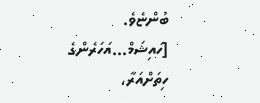ބުންޏެވެ.
[ހައިޝަމް...އަހަރެންގެ ހިތަށްއަރާ،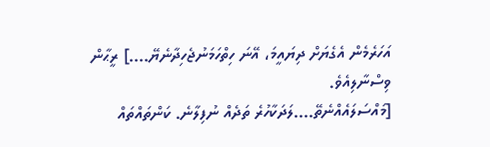އަހަރެމެން އެގެޔަށް ދިޔައީމަ، އޭނަ ހިތްހަމަނުޖެހިދާނެޔޭ....] ރީޙާން ވިސްނާލިއެވެ.
[މައްސަލައެއްނެތޭ....ލަދަކާހުރެ ތަދެއް ނުފިލާނެ. ކަންތައްތައް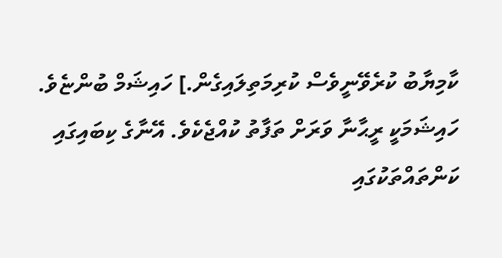ކާމިޔާބު ކުރެވޭނީވެސް ކުރިމަތިލައިގެން.] ހައިޝަމް ބުންޏެވެ. ހައިޝަމަކީ ރީޙާނާ ވަރަށް ތަފާތު ކުއްޖެކެވެ. އޭނާގެ ކިބައިގައި ކަންތައްތަކުގައި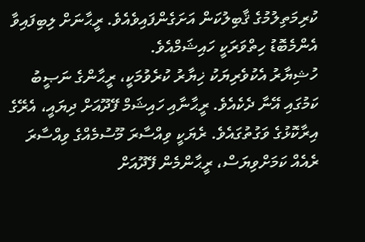ކުރިމަތިލުމުގެ ޤާބިލުކަން އަށަގެންފައިވެއެވެ. ރީޙާނަށް ލިބިފައިވާ އެންމެބޮޑު ހިތްވަރަކީ ހައިޝަމްއެވެ.
ހުޝިޔާރު އެކުވެރިޔަކު ޚިޔާރު ކުރެވުމަކީ، ރީޙާންގެ ނަޞީބު ކަމުގައި އޭނާ ދެކެއެވެ. ރީޙާނާއި ހައިޝަމް ފޭދޫއަށް ދިޔައީ، އެރޭގެ އިރާކޮޅުގެ ވަގުތުގައެވެ. ރެޔަކީ ވިއްސާރަ މޫސުމެއްގެ ވިއްސާރަ ރެއެއް ކަމަށްވިޔަސް، ރީޙާންމެން ފޭދޫއަށް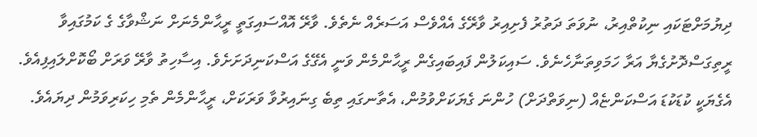ދިޔުމަށްޓަކައި ނިކުތްއިރު، ނުވަތަ ދަތުރު ފެށިއިރު ވާރޭގެ އެއްވެސް އަސަރެއް ނެތެވެ. ވާރޭ އޮއްސައިގަތީ ރީޙާންމެނަށް ނަޝްވާގެ ގެ ކަމުގައިވާ ރީތިގަސްދޮށުގެޔާ އަރާ ހަމަވިތަނާހެނެވެ. ސައިކަލުން ފައިބައިގެން ރީޙާންމެން ވަނީ އެގޭގެ އަސްކަނިދަށަށެވެ. އިސާހިތު ވާރޭ ވަރަށް ބޯކޮށްލައިފިއެވެ. އެގެޔަކީ ކުޑަކުޑަ އަސްކަންޏެއް (ނިވަތްދަށް) ހުންނަ ގެޔަކަށްވުމުން، އެތާނގައި ތިބެ ގިނައިރުވާ ވަރަކަށް، ރީޙާންމެން ތެމި ހިކަރިވަމުން ދިޔައެވެ.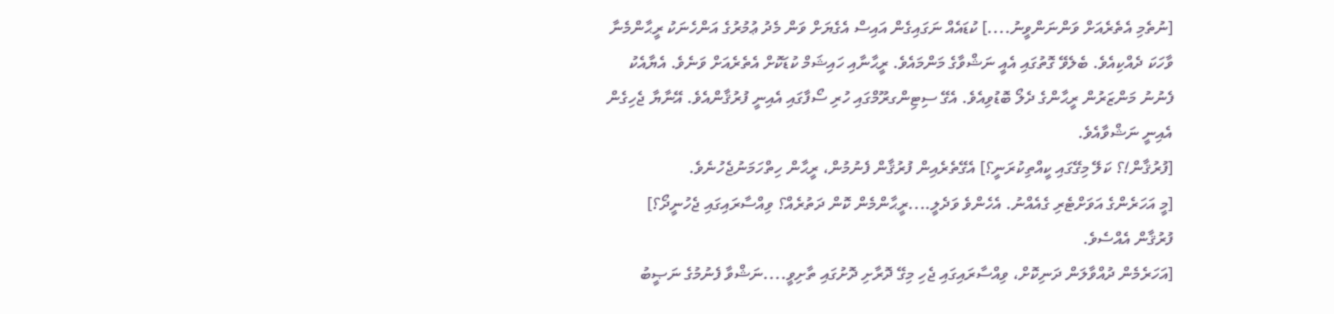[ނުތެމި އެތެރެއަށް ވަންނަންވީނު....] ކުޑައެއް ނަގައިގެން އައިސް އެގެޔަށް ވަން މެދު ޢުމުރުގެ އަންހެނަކު ރީޙާންމެނާ ވާހަކަ ދެއްކިއެވެ. ބެލެވޭ ގޮތުގައި އެއީ ނަޝްވާގެ މަންމައެވެ. ރީޙާނާއި ހައިޝަމް ކުޑަކޮށް އެތެރެއަށް ވަނެވެ. އެޔާއެކު ފެނުނު މަންޒަރުން ރީޙާންގެ ދެލޯ ބޮޑުވިއެވެ. އެގޭ ސިޓިންގރޫމްގައި ހުރި ސޯފާގައި އެއިނީ ފުރުޤާންއެވެ. އޭނާޔާ ޖެހިގެން އެއިނީ ނަޝްވާއެވެ.
[ފުރުޤާން!؟ ކަލޭ މިގޭގައި ކީއްތިކުރަނީ؟] އެގޭތެރެއިން ފުރުޤާން ފެނުމުން، ރީޙާން ހިތްހަމަނުޖެހުނެވެ.
[މީ އަހަރެންގެ އަވަށްޓެރި ގެއެއްނު. އެހެންވެ ވަދެލީ....ރީޙާންމެން ކޮން ދަތުރެއް؟ ވިއްސާރައިގައި ޖެހުނީދޯ؟] ފުރުޤާން އެއްސެވެ.
[އަހަރެމެން ދުއްވާލަން ދަނިކޮށް، ވިއްސާރައިގައި ޖެހި މިގޭ ދޮރާށި ދޮށުގައި ތާށިވީ....ނަޝްވާ ފެނުމުގެ ނަޞީބު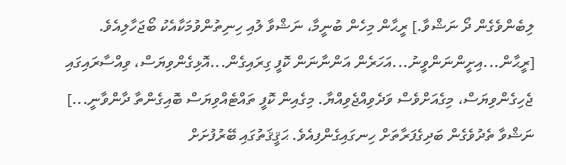ލިބެންވެގެން ދޯ ނަޝްވާ.] ރީޙާން މިހެން ބުނީމާ، ނަޝްވާ ލުއި ހިނިތުންވުމަކާއެކު ބޯޖަހާލިއެވެ.
[ރީޙާން...އިށީންނަންވީނު...އަހަރެން އަންނާނަން ކޮފީ ގިރައިގެން...އޮޅިގެންވިޔަސް، ވިއްސާރައިގައި ޖެހިގެންވިޔަސް، މިގެއަށްވެސް ވަދެވިއްޖެވިއްޔާ. މިގެއިން ކޮފީ ތައްޓެއްވިޔަސް ބޮއިގެންތާ ދާންވާނީ...] ނަޝްވާ ތެދުވެގެން ބަދިގެފަރާތަށް ހިނގައިގެންފިއެވެ. ޙަޤީޤަތުގައި ބޭރުފުށަށް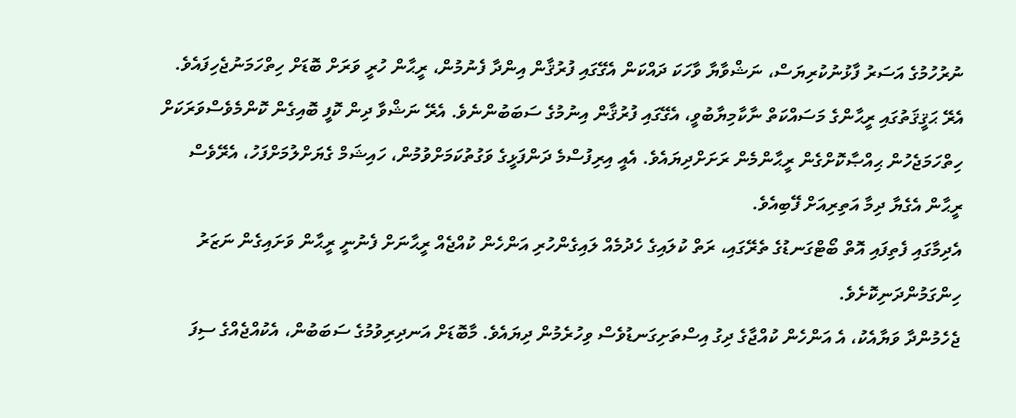ނުރުހުމުގެ އަސަރު ފާޅުނުކުރިޔަސް، ނަޝްވާޔާ ވާހަކަ ދައްކަން އެގޭގައި ފުރުޤާން އިންދާ ފެނުމުން، ރީޙާން ހުރީ ވަރަށް ބޮޑަށް ހިތްހަމަނުޖެހިފައެވެ.
އެރޭ ޙަޤީޤަތުގައި ރީޙާންގެ މަސައްކަތް ނާކާމިޔާބުވީ، އެގޭގައި ފުރުޤާން އިނުމުގެ ސަބަބުންނެވެ. އެރޭ ނަޝްވާ ދިން ކޮފީ ބޮއިގެން ކޮންމެވެސްވަރަކަށް ހިތްހަމަޖެހުން ޙިއްޞާކޮށްގެން ރީޙާންމެން ރަށަށްދިޔައެވެ. އެއީ އިރިފުސްމެ ދަންފަޅީގެ ވަގުތުކަމަށްވުމުން، ހައިޝަމް ގެޔަށްލުމަށްފަހު، އެރޭވެސް ރީޙާން އެގެޔާ ދިމާ އަތިރިއަށް ފޭބިއެވެ.
އެދިމާގައި ފެތިފައި އޮތް ބޯޓްގަނޑުގެ ތެރޭގައި، ރަތް ކުލައިގެ ހެދުމެއް ލައިގެންހުރި އަންހެން ކުއްޖެއް ރީޙާނަށް ފެނުނީ ރީޙާން ވަށައިގެން ނަޒަރު ހިންގަމުންދަނިކޮށެވެ.
ޖެހެމުންދާ ވަޔާއެކު، އެ އަންހެން ކުއްޖާގެ ދިގު އިސްތަށިގަނޑުވެސް ވިހުރެމުން ދިޔައެވެ. މާބޮޑަށް އަނދިރިވުމުގެ ސަބަބުން، އެކުއްޖެއްގެ ސިފަ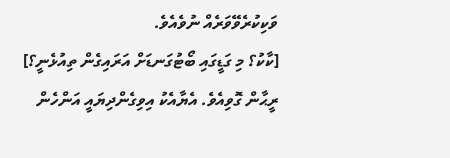ވަކިކުރެވޭވަރެއް ނުވެއެވެ.
[ކާކު؟ މި ގަޑީގައި ބޯޓުގަނޑަށް އަރައިގެން ތިއުޅެނީ؟] ރީޙާން ގޮވިއެވެ. އެޔާއެކު އިވިގެންދިޔައީ އަންހެން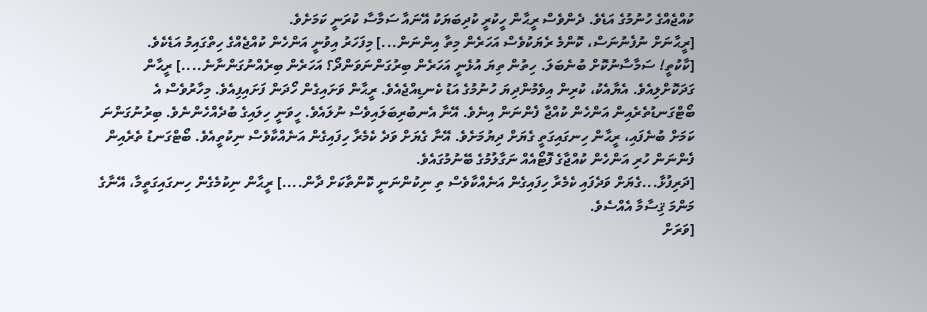ކުއްޖެއްގެ ހުނުމުގެ އަޑެވެ. ދެންވެސް ރީޙާން ހީކުރީ ކުދިބަޔަކު އޭނައާ ސަމާސާ ކުރަނީ ކަމަށެވެ.
[ރީޙާނަށް ނުފެނުނަސް، ކޮންމެ ރެޔަކުވެސް އަހަރެން މިތާ އިންނަން...] މިފަހަރު އިވުނީ އަންހެން ކުއްޖެއްގެ ހިތްގައިމު އަޑެކެވެ.
[ކާކުތީ! ސަމާސާނުކޮށް ބުނެބަލަ. ހިތުން ތިޔަ އުޅެނީ އަހަރެން ބިރުގަންނަވަންދޯ؟ އަހަރެން ބިރެއްނުގަންނާނެ....] ރީޙާން ގަދަކޮށްލިއެވެ. އެޔާއެކު، ކުރިން އިވެމުންދިޔަ ހުނުމުގެ އަޑު ކެނޑިއްޖެއެވެ. ރީޙާން ވަށައިގެން ހޯދަން ފަށައިފިއެވެ. މިހާރުވެސް އެ ބޯޓްގަނޑުތެރެއިން އަންހެން ކުއްޖާ ފެންނަން އިނެވެ. އޭނާ އެނބުރިބަލައިވެސް ނުލައެވެ. ހީވަނީ ހިލައިގެ ބުދެއްހެންނެވެ. ބިރުނުގަންނަ ކަމަށް ބުނެފައި، ރީޙާން ހިނގައިގަތީ ގެޔަށް ދިޔުމަށެވެ. އޭނާ ގެޔަށް ވަދެ ކެމެރާ ހިފައިގެން އަނެއްކާވެސް ނިކުތީއެވެ. ބޯޓްގަނޑު ތެރެއިން ފެންނަން ހުރި އަންހެން ކުއްޖާގެ ފޮޓޯއެއް ނަގާލުމުގެ ބޭނުމުގައެވެ.
[ދަރިފުޅާ...ގެޔަށް ވަދެފައި ކެމެރާ ހިފައިގެން އަނެއްކާވެސް ތި ނިކުންނަނީ ކޮންތާކަށް ދާން....] ރީޙާން ނިކުމެގެން ހިނގައިގަތީމާ، އޭނާގެ މަންމަ ޤިސާމާ އެއްސެވެ.
[ވަރަށް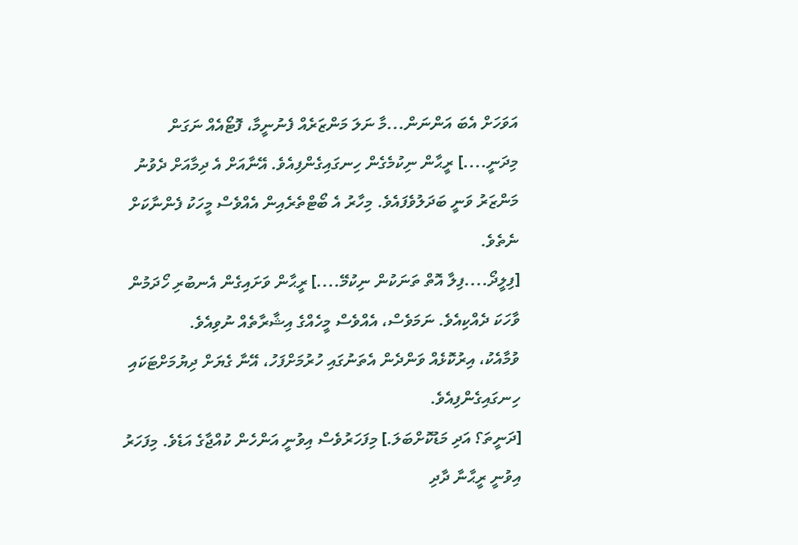އަވަހަށް އެބަ އަންނަން...މާ ނަލަ މަންޒަރެއް ފެނުނީމާ، ފޮޓޯއެއް ނަގަން މިދަނީ....] ރީޙާން ނިކުމެގެން ހިނގައިގެންފިއެވެ. އޭނާއަށް އެ ދިމާއަށް ދެވުނު މަންޒަރު ވަނީ ބަދަލުވެފައެވެ. މިހާރު އެ ބޯޓްތެރެއިން އެއްވެސް މީހަކު ފެންނާކަށް ނެތެވެ.
[ފިލީދޯ....ފިލާ އޮތް ތަނަކުން ނިކުމޭ....] ރީޙާން ވަށައިގެން އެނބުރި ހޯދަމުން ވާހަކަ ދެއްކިއެވެ. ނަމަވެސް، އެއްވެސް މީހެއްގެ އިޝާރާތެއް ނުވިއެވެ.
ވުމާއެކު، އިރުކޮޅެއް ވަންދެން އެތަނުގައި ހުރުމަށްފަހު، އޭނާ ގެޔަށް ދިޔުމަށްޓަކައި ހިނގައިގެންފިއެވެ.
[ދަނީތަ؟ އަދި މަޑުކޮށްބަލަ.] މިފަހަރުވެސް އިވުނީ އަންހެން ކުއްޖާގެ އަޑެވެ. މިފަހަރު އިވުނީ ރީޙާނާ ދާދި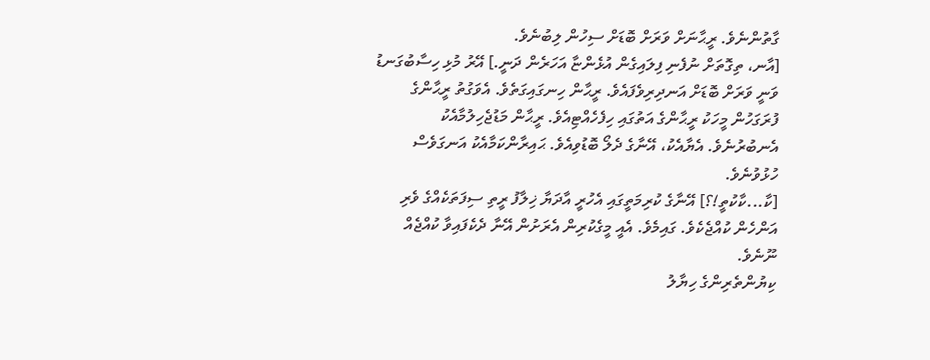ގާތުންނެވެ. ރީޙާނަށް ވަރަށް ބޮޑަށް ސިހުން ލިބުނެވެ.
[އާނ، ތިގޮތަށް ނުފެނި ފިލައިގެން އުޅެންޏާ އަހަރެން ދަނީ.] އޭރު މުޅި ހިސާބުގަނޑު ވަނީ ވަރަށް ބޮޑަށް އަނދިރިވެފައެވެ. ރީޙާން ހިނގައިގަތެވެ. އެވަގުތު ރީޙާންގެ ފުރަގަހުން މީހަކު ރީޙާންގެ އަތުގައި ހިފެހެއްޓިއެވެ. ރީޙާން މަޑުޖެހިލުމާއެކު އެނބުރުނެވެ. އެޔާއެކު، އޭނާގެ ދެލޯ ބޮޑުވިއެވެ. ޙައިރާންކަމާއެކު އަނގަވެސް ހުޅުވުނެވެ.
[ކާ...ކާކުތީ!؟] އޭނާގެ ކުރިމަތީގައި އެހުރީ އާދަޔާ ޚިލާފު ރީތި ސިފަތަކެއްގެ ވެރި އަންހެން ކުއްޖެކެވެ. ގައިމެވެ. އެއީ މީގެކުރިން އެރަށުން އޭނާ ދެކެފައިވާ ކުއްޖެއް ނޫނެވެ.
ކިޔުންތެރިންގެ ހިޔާލު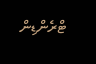ޓްރެންޑިން